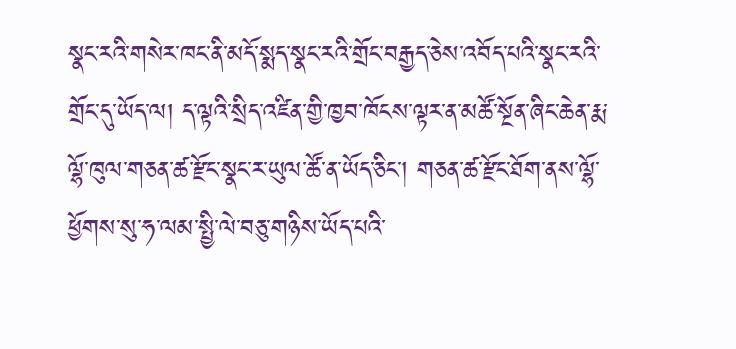སྣང་རའི་གསེར་ཁང་ནི་མདོ་སྨད་སྣང་རའི་གྲོང་བརྒྱད་ཅེས་འབོད་པའི་སྣང་རའི་གྲོང་དུ་ཡོད་ལ། ད་ལྟའི་སྲིད་འཛིན་གྱི་ཁྱབ་ཁོངས་ལྟར་ན་མཚོ་སྔོན་ཞིང་ཆེན་རྨ་ལྷོ་ཁུལ་གཅན་ཚ་རྫོང་སྣང་ར་ཡུལ་ཚོ་ན་ཡོད་ཅིང་། གཅན་ཚ་རྫོང་ཐོག་ནས་ལྷོ་ཕྱོགས་སུ་ཧ་ལམ་སྤྱི་ལེ་བཅུ་གཉིས་ཡོད་པའི་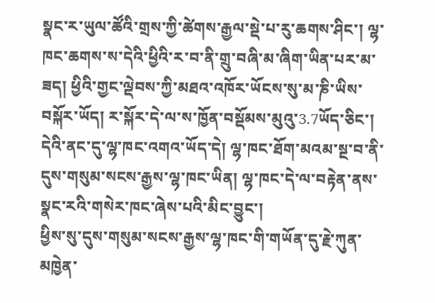སྣང་ར་ཡུལ་ཚོའི་གྲས་ཀྱི་ཚེགས་རྒྱལ་སྡེ་པ་རུ་ཆགས་ཤིང་། ལྷ་ཁང་ཆགས་ས་དེའི་ཕྱིའི་ར་བ་ནི་གྲུ་བཞི་མ་ཞིག་ཡིན་པར་མ་ཟད། ཕྱིའི་གྱང་ལྡེབས་ཀྱི་མཐའ་འཁོར་ཡོངས་སུ་མ་ཎི་ཡིས་བསྐོར་ཡོད། ར་སྐོར་དེ་ལ་ས་ཁྱོན་བསྡོམས་མུའུ་3.7ཡོད་ཅིང་། དེའི་ནང་དུ་ལྷ་ཁང་འགའ་ཡོད་དེ། ལྷ་ཁང་ཐོག་མའམ་སྔ་བ་ནི་དུས་གསུམ་སངས་རྒྱས་ལྷ་ཁང་ཡིན། ལྷ་ཁང་དེ་ལ་བརྟེན་ནས་སྣང་རའི་གསེར་ཁང་ཞེས་པའི་མིང་བྱུང་།
ཕྱིས་སུ་དུས་གསུམ་སངས་རྒྱས་ལྷ་ཁང་གི་གཡོན་དུ་རྗེ་ཀུན་མཁྱེན་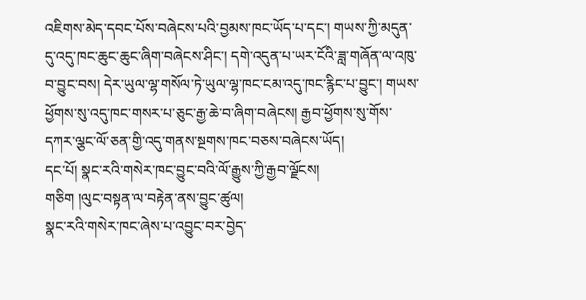འཇིགས་མེད་དབང་པོས་བཞེངས་པའི་བྱམས་ཁང་ཡོད་པ་དང་། གཡས་ཀྱི་མདུན་དུ་འདུ་ཁང་ཆུང་ཆུང་ཞིག་བཞེངས་ཤིང་། དགེ་འདུན་པ་ཡར་ངོའི་ཟླ་གཞོན་ལ་འཁུ་བ་བྱུང་བས། དེར་ཡུལ་ལྷ་གསོལ་ཏེ་ཡུལ་ལྷ་ཁང་ངམ་འདུ་ཁང་རྙིང་པ་བྱུང་། གཡས་ཕྱོགས་སུ་འདུ་ཁང་གསར་པ་ཅུང་རྒྱ་ཆེ་བ་ཞིག་བཞེངས། རྒྱབ་ཕྱོགས་སུ་གོས་དཀར་ལྕང་ལོ་ཅན་གྱི་འདུ་གནས་སྔགས་ཁང་བཅས་བཞེངས་ཡོད།
དང་པོ། སྣང་རའི་གསེར་ཁང་བྱུང་བའི་ལོ་རྒྱུས་ཀྱི་རྒྱབ་ལྗོངས།
གཅིག །ལུང་བསྟན་ལ་བརྟེན་ནས་བྱུང་ཚུལ།
སྣང་རའི་གསེར་ཁང་ཞེས་པ་འབྱུང་བར་བྱེད་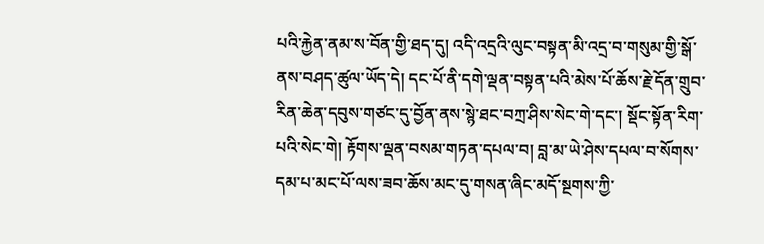པའི་རྐྱེན་ནམ་ས་བོན་གྱི་ཐད་དུ། འདི་འདྲའི་ལུང་བསྟན་མི་འདྲ་བ་གསུམ་གྱི་སྒོ་ནས་བཤད་ཚུལ་ཡོད་དེ། དང་པོ་ནི་དགེ་ལྡན་བསྟན་པའི་མེས་པོ་ཆོས་རྗེ་དོན་གྲུབ་རིན་ཆེན་དབུས་གཙང་དུ་བྱོན་ནས་སྙེ་ཐང་བཀྲ་ཤིས་སེང་གེ་དང་། སྡོང་སྟོན་རིག་པའི་སེང་གེ། རྟོགས་ལྡན་བསམ་གཏན་དཔལ་བ། བླ་མ་ཡེ་ཤེས་དཔལ་བ་སོགས་དམ་པ་མང་པོ་ལས་ཟབ་ཆོས་མང་དུ་གསན་ཞིང་མདོ་སྔགས་ཀྱི་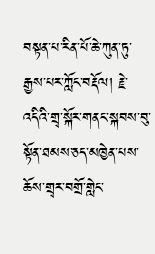བསྟན་པ་རིན་པོ་ཆེ་ཀུན་ཏུ་རྒྱས་པར་ཀློང་བརྡོལ། རྗེ་འདིའི་གྲྭ་སྐོར་གནང་སྐབས་བུ་སྟོན་ཐམས་ཅད་མཁྱེན་པས་ཆོས་གྲྭར་བགྲོ་གླེང་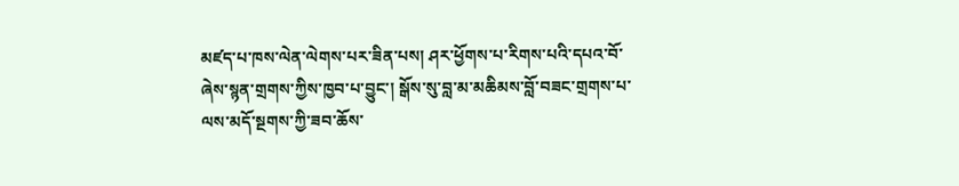མཛད་པ་ཁས་ལེན་ལེགས་པར་ཟིན་པས། ཤར་ཕྱོགས་པ་རིགས་པའི་དཔའ་བོ་ཞེས་སྙན་གྲགས་ཀྱིས་ཁྱབ་པ་བྱུང་། སྒོས་སུ་བླ་མ་མཆིམས་བློ་བཟང་གྲགས་པ་ལས་མདོ་སྔགས་ཀྱི་ཟབ་ཆོས་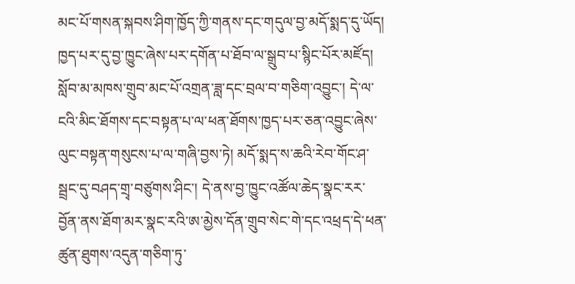མང་པོ་གསན་སྐབས་ཤིག་ཁྱོད་ཀྱི་གནས་དང་གདུལ་བྱ་མདོ་སྨད་དུ་ཡོད། ཁྱད་པར་དུ་བྱ་ཁྱུང་ཞེས་པར་དགོན་པ་ཐོབ་ལ་སྒྲུབ་པ་སྙིང་པོར་མཛོད། སློབ་མ་མཁས་གྲུབ་མང་པོ་འགྲན་ཟླ་དང་བྲལ་བ་གཅིག་འབྱུང་། དེ་ལ་ངའི་མིང་ཐོགས་དང་བསྟན་པ་ལ་ཕན་ཐོགས་ཁྱད་པར་ཅན་འབྱུང་ཞེས་ལུང་བསྟན་གསུངས་པ་ལ་གཞི་བྱས་ཏེ། མདོ་སྨད་ས་ཆའི་རེབ་གོང་ཤ་སྦྲང་དུ་བཤད་གྲྭ་བཙུགས་ཤིང་། དེ་ནས་བྱ་ཁྱུང་འཚོལ་ཆེད་སྣང་རར་བྱོན་ནས་ཐོག་མར་སྣང་རའི་ཨ་མྱེས་དོན་གྲུབ་སེང་གེ་དང་འཕྲད་དེ་ཕན་ཚུན་ཐུགས་འདུན་གཅིག་ཏུ་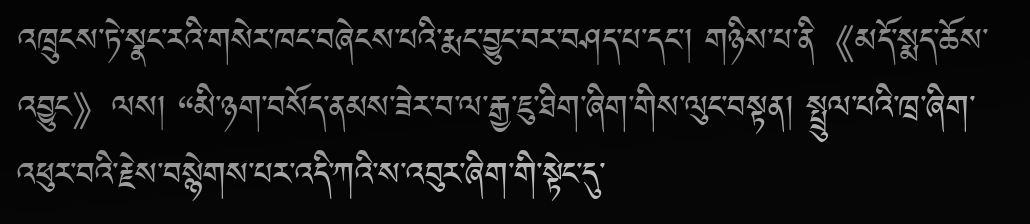འཁྲུངས་ཏེ་སྣང་རའི་གསེར་ཁང་བཞེངས་པའི་རྨང་བྱུང་བར་བཤད་པ་དང་། གཉིས་པ་ནི《མདོ་སྨད་ཆོས་འབྱུང》ལས། “མི་ཉག་བསོད་ནམས་ཟེར་བ་ལ་རྒྱ་ཇུ་ཐིག་ཞིག་གིས་ལུང་བསྟན། སྤྲུལ་པའི་ཁྲ་ཞིག་འཕུར་བའི་རྗེས་བསྙེགས་པར་འདི་ཀའི་ས་འབུར་ཞིག་གི་སྟེང་དུ་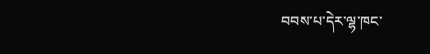བབས་པ་དེར་ལྷ་ཁང་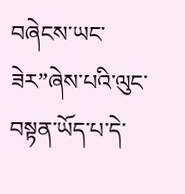བཞེངས་ཡང་ཟེར”ཞེས་པའི་ལུང་བསྟན་ཡོད་པ་དེ་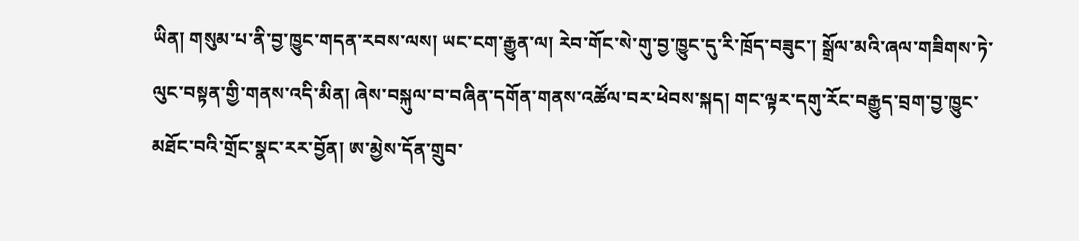ཡིན། གསུམ་པ་ནི་བྱ་ཁྱུང་གདན་རབས་ལས། ཡང་ངག་རྒྱུན་ལ། རེབ་གོང་སེ་གུ་བྱ་ཁྱུང་དུ་རི་ཁྲོད་བཟུང་། སྒྲོལ་མའི་ཞལ་གཟིགས་ཏེ་ལུང་བསྟན་གྱི་གནས་འདི་མིན། ཞེས་བསྐུལ་བ་བཞིན་དགོན་གནས་འཚོལ་བར་ཕེབས་སྐད། གང་ལྟར་དགུ་རོང་བརྒྱུད་བྲག་བྱ་ཁྱུང་མཐོང་བའི་གྲོང་སྣང་རར་བྱོན། ཨ་མྱེས་དོན་གྲུབ་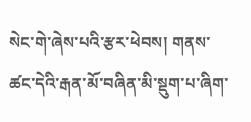སེང་གེ་ཞེས་པའི་རྩར་ཕེབས། གནས་ཚང་དེའི་རྒན་མོ་བཞིན་མི་སྡུག་པ་ཞིག་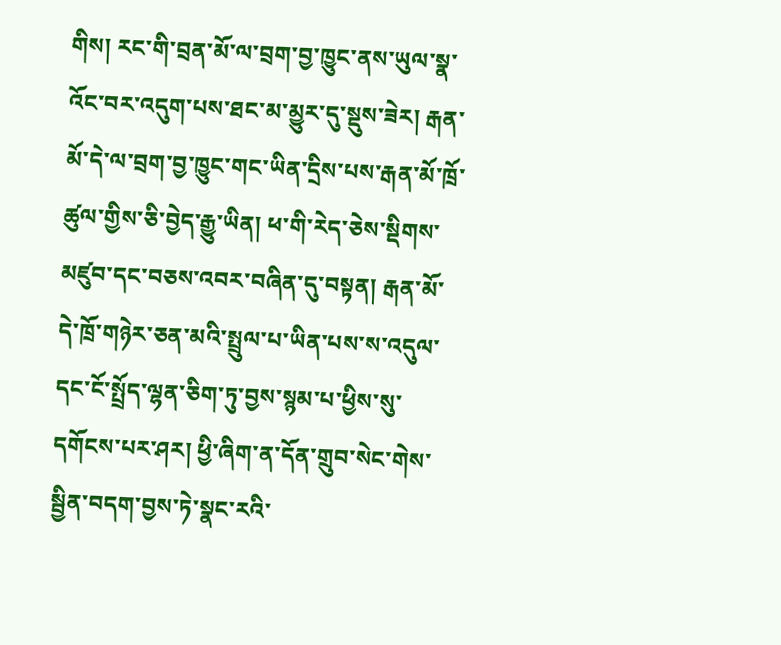གིས། རང་གི་བྲན་མོ་ལ་བྲག་བྱ་ཁྱུང་ནས་ཡུལ་སྣ་འོང་བར་འདུག་པས་ཐང་མ་མྱུར་དུ་སྡུས་ཟེར། རྒན་མོ་དེ་ལ་བྲག་བྱ་ཁྱུང་གང་ཡིན་དྲིས་པས་རྒན་མོ་ཁྲོ་ཚུལ་གྱིས་ཅི་བྱེད་རྒྱུ་ཡིན། ཕ་གི་རེད་ཅེས་སྡིགས་མཛུབ་དང་བཅས་འབར་བཞིན་དུ་བསྟན། རྒན་མོ་དེ་ཁྲོ་གཉེར་ཅན་མའི་སྤྲུལ་པ་ཡིན་པས་ས་འདུལ་དང་ངོ་སྤྲོད་ལྷན་ཅིག་ཏུ་བྱས་སྙམ་པ་ཕྱིས་སུ་དགོངས་པར་ཤར། ཕྱི་ཞིག་ན་དོན་གྲུབ་སེང་གེས་སྦྱིན་བདག་བྱས་ཏེ་སྣང་རའི་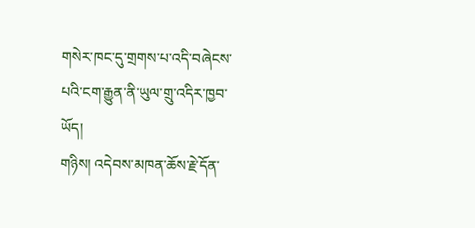གསེར་ཁང་དུ་གྲགས་པ་འདི་བཞེངས་པའི་ངག་རྒྱུན་ནི་ཡུལ་གྲུ་འདིར་ཁྱབ་ཡོད།
གཉིས། འདེབས་མཁན་ཆོས་རྗེ་དོན་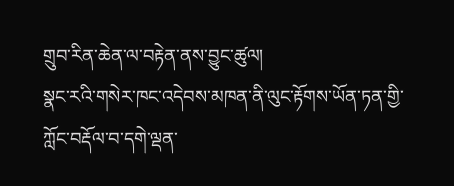གྲུབ་རིན་ཆེན་ལ་བརྟེན་ནས་བྱུང་ཚུལ།
སྣང་རའི་གསེར་ཁང་འདེབས་མཁན་ནི་ལུང་རྟོགས་ཡོན་ཏན་གྱི་ཀློང་བརྡོལ་བ་དགེ་ལྡན་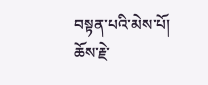བསྟན་པའི་མེས་པོ། ཆོས་རྗེ་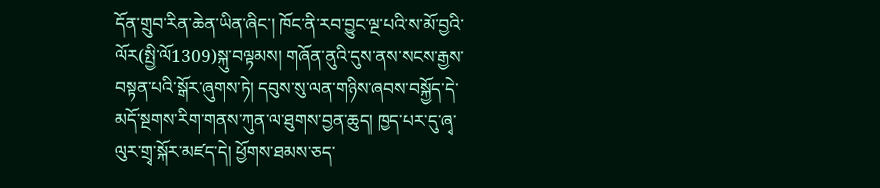དོན་གྲུབ་རིན་ཆེན་ཡིན་ཞིང་། ཁོང་ནི་རབ་བྱུང་ལྔ་པའི་ས་མོ་བྱའི་ལོར(སྤྱི་ལོ1309)སྐུ་བལྟམས། གཞོན་ནུའི་དུས་ནས་སངས་རྒྱས་བསྟན་པའི་སྒོར་ཞུགས་ཏེ། དབུས་སུ་ལན་གཉིས་ཞབས་བསྐྱོད་དེ་མདོ་སྔགས་རིག་གནས་ཀུན་ལ་ཐུགས་བྱན་ཆུད། ཁྱད་པར་དུ་ཞྭ་ལུར་གྲྭ་སྐོར་མཛད་དེ། ཕྱོགས་ཐམས་ཅད་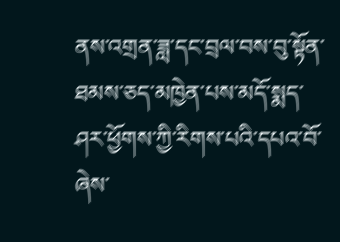ནས་འགྲན་ཟླ་དང་བྲལ་བས་བུ་སྟོན་ཐམས་ཅད་མཁྱེན་པས་མདོ་སྨད་ཤར་ཕྱོགས་ཀྱི་རིགས་པའི་དཔའ་བོ་ཞེས་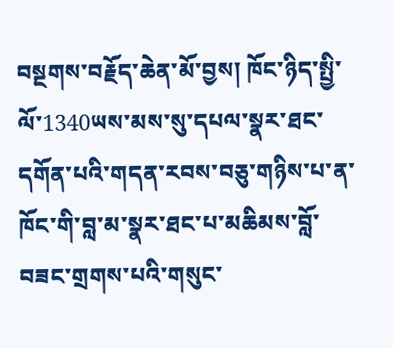བསྔགས་བརྗོད་ཆེན་མོ་བྱས། ཁོང་ཉིད་སྤྱི་ལོ་1340ཡས་མས་སུ་དཔལ་སྣར་ཐང་དགོན་པའི་གདན་རབས་བཅུ་གཉིས་པ་ན་ཁོང་གི་བླ་མ་སྣར་ཐང་པ་མཆིམས་བློ་བཟང་གྲགས་པའི་གསུང་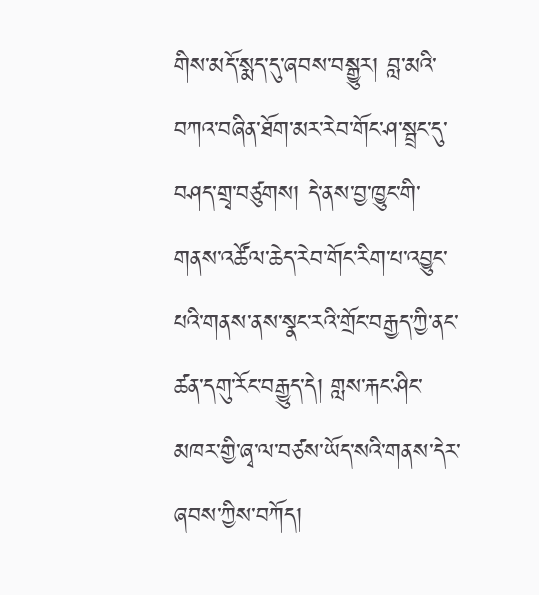གིས་མདོ་སྨད་དུ་ཞབས་བསྒྱུར། བླ་མའི་བཀའ་བཞིན་ཐོག་མར་རེབ་གོང་ཤ་སྦྲང་དུ་བཤད་གྲྭ་བཙུགས། དེ་ནས་བྱ་ཁྱུང་གི་གནས་འཚོལ་ཆེད་རེབ་གོང་རིག་པ་འབྱུང་པའི་གནས་ནས་སྣང་རའི་གྲོང་བརྒྱད་ཀྱི་ནང་ཚན་དགུ་རོང་བརྒྱུད་དེ། གླས་རྐང་ཤིང་མཁར་གྱི་ཞྭ་ལ་བཙས་ཡོད་སའི་གནས་དེར་ཞབས་ཀྱིས་བཀོད།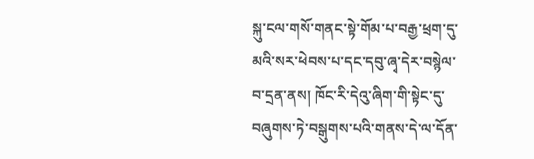སྐུ་ངལ་གསོ་གནང་སྟེ་གོམ་པ་བརྒྱ་ཕྲག་དུ་མའི་སར་ཕེབས་པ་དང་དབུ་ཞྭ་དེར་བསྙེལ་བ་དྲན་ནས། ཁོང་རི་དེའུ་ཞིག་གི་སྟེང་དུ་བཞུགས་ཏེ་བསྒུགས་པའི་གནས་དེ་ལ་དོན་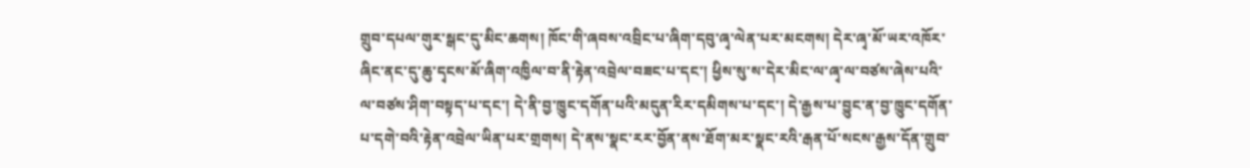གྲུབ་དཔལ་གུར་སྒང་དུ་མིང་ཆགས། ཁོང་གི་ཞབས་འབྲིང་པ་ཞིག་དབུ་ཞྭ་ལེན་པར་མངགས། དེར་ཞྭ་མོ་ཡར་འཁོར་ཞིང་ནང་དུ་ཆུ་དྭངས་མོ་ཞིག་འཁྱིལ་བ་ནི་རྟེན་འབྲེལ་བཟང་པ་དང་། ཕྱིས་སུ་ས་དེར་མིང་ལ་ཞྭ་ལ་བཙས་ཞེས་པའི་ལ་བཙས་ཤིག་བསྟད་པ་དང་། དེ་ནི་བྱ་ཁྱུང་དགོན་པའི་མདུན་རིར་དམིགས་པ་དང་། དེ་རྒྱས་པ་བྱུང་ན་བྱ་ཁྱུང་དགོན་པ་དགེ་བའི་རྟེན་འབྲེལ་ཡིན་པར་གྲགས། དེ་ནས་སྣང་རར་བྱོན་ནས་ཐོག་མར་སྣང་རའི་རྒན་པོ་སངས་རྒྱས་དོན་གྲུབ་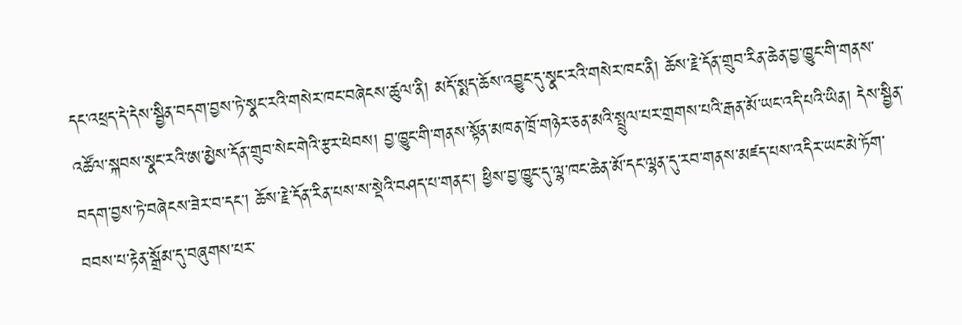དང་འཕྲད་དེ་དེས་སྦྱིན་བདག་བྱས་ཏེ་སྣང་རའི་གསེར་ཁང་བཞེངས་ཚུལ་ནི། མདོ་སྨད་ཆོས་འབྱུང་དུ་སྣང་རའི་གསེར་ཁང་ནི། ཆོས་རྗེ་དོན་གྲུབ་རིན་ཆེན་བྱ་ཁྱུང་གི་གནས་འཚོལ་སྐབས་སྣང་རའི་ཨ་མྱེས་དོན་གྲུབ་སེང་གེའི་རྩར་ཕེབས། བྱ་ཁྱུང་གི་གནས་སྟོན་མཁན་ཁྲོ་གཉེར་ཅན་མའི་སྤྲུལ་པར་གྲགས་པའི་རྒན་མོ་ཡང་འདི་པའི་ཡིན། དེས་སྦྱིན་བདག་བྱས་ཏེ་བཞེངས་ཟེར་བ་དང་། ཆོས་རྗེ་དོན་རིན་པས་ས་སྡེའི་བཤད་པ་གནང་། ཕྱིས་བྱ་ཁྱུང་དུ་ལྷ་ཁང་ཆེན་མོ་དང་ལྷན་དུ་རབ་གནས་མཛད་པས་འདིར་ཡང་མེ་ཏོག་བབས་པ་རྟེན་སྒྲོམ་དུ་བཞུགས་པར་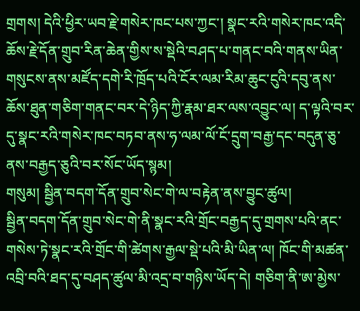གྲགས། དེའི་ཕྱིར་ཡབ་རྗེ་གསེར་ཁང་པས་ཀྱང་། སྣང་རའི་གསེར་ཁང་འདི་ཆོས་རྗེ་དོན་གྲུབ་རིན་ཆེན་གྱིས་ས་སྡེའི་བཤད་པ་གནང་བའི་གནས་ཡིན་གསུངས་ནས་མཛོད་དགེ་རི་ཁྲོད་པའི་ངོར་ལམ་རིམ་ཆུང་ངུའི་དབུ་ནས་ཆོས་ཐུན་གཅིག་གནང་བར་དེ་ཉིད་ཀྱི་རྣམ་ཐར་ལས་འབྱུང་ལ། ད་ལྟའི་བར་དུ་སྣང་རའི་གསེར་ཁང་བཏབ་ནས་ཧ་ལམ་ལོ་ངོ་དྲུག་བརྒྱ་དང་བདུན་ཅུ་ནས་བརྒྱད་ཅུའི་བར་སོང་ཡོད་སྙམ།
གསུམ། སྦྱིན་བདག་དོན་གྲུབ་སེང་གེ་ལ་བརྟེན་ནས་བྱུང་ཚུལ།
སྦྱིན་བདག་དོན་གྲུབ་སེང་གེ་ནི་སྣང་རའི་གྲོང་བརྒྱད་དུ་གྲགས་པའི་ནང་གསེས་ཏེ་སྣང་རའི་གྲོང་གི་ཚེགས་རྒྱལ་སྡེ་པའི་མི་ཡིན་ལ། ཁོང་གི་མཚན་འབྲི་བའི་ཐད་དུ་བཤད་ཚུལ་མི་འདྲ་བ་གཉིས་ཡོད་དེ། གཅིག་ནི་ཨ་མྱེས་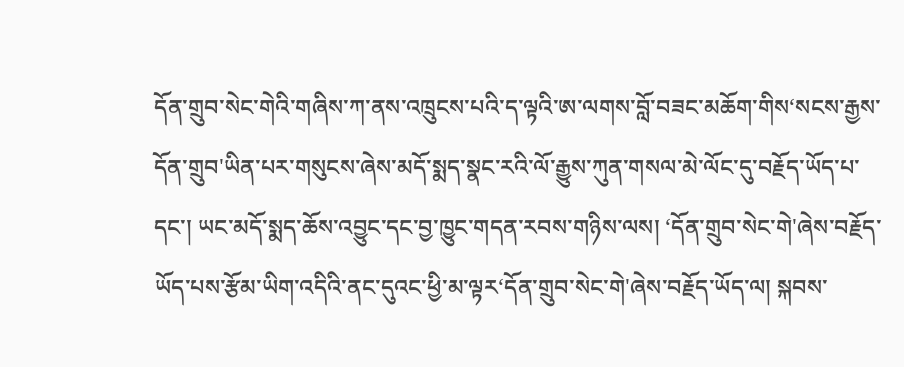དོན་གྲུབ་སེང་གེའི་གཞིས་ཀ་ནས་འཁྲུངས་པའི་ད་ལྟའི་ཨ་ལགས་བློ་བཟང་མཆོག་གིས‘སངས་རྒྱས་དོན་གྲུབ'ཡིན་པར་གསུངས་ཞེས་མདོ་སྨད་སྣང་རའི་ལོ་རྒྱུས་ཀུན་གསལ་མེ་ལོང་དུ་བརྗོད་ཡོད་པ་དང་། ཡང་མདོ་སྨད་ཆོས་འབྱུང་དང་བྱ་ཁྱུང་གདན་རབས་གཉིས་ལས། ‘དོན་གྲུབ་སེང་གེ'ཞེས་བརྗོད་ཡོད་པས་རྩོམ་ཡིག་འདིའི་ནང་དུའང་ཕྱི་མ་ལྟར‘དོན་གྲུབ་སེང་གེ'ཞེས་བརྗོད་ཡོད་ལ། སྐབས་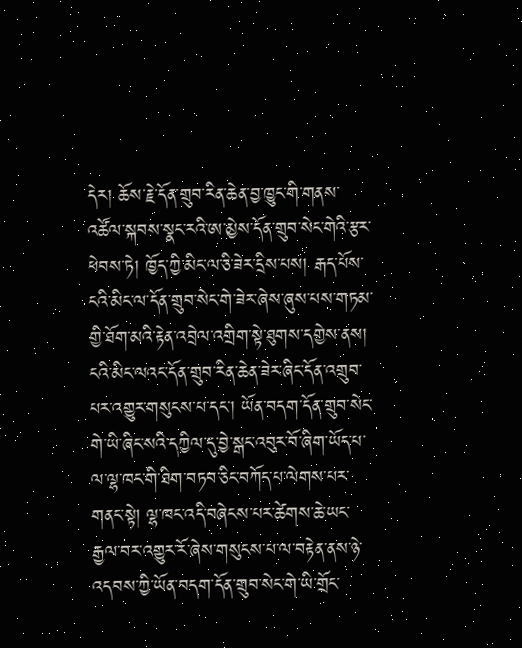དེར། ཆོས་རྗེ་དོན་གྲུབ་རིན་ཆེན་བྱ་ཁྱུང་གི་གནས་འཚོལ་སྐབས་སྣང་རའི་ཨ་མྱེས་དོན་གྲུབ་སེང་གེའི་རྩར་ཕེབས་ཏེ། ཁྱོད་ཀྱི་མིང་ལ་ཅི་ཟེར་དྲིས་པས། རྒད་པོས་ངའི་མིང་ལ་དོན་གྲུབ་སེང་གེ་ཟེར་ཞེས་ཞུས་པས་གཏམ་གྱི་ཐོག་མའི་རྟེན་འབྲེལ་འགྲིག་སྟེ་ཐུགས་དགྱེས་ནས། ངའི་མིང་ལའང་དོན་གྲུབ་རིན་ཆེན་ཟེར་ཞིང་དོན་འགྲུབ་པར་འགྱུར་གསུངས་པ་དང་། ཡོན་བདག་དོན་གྲུབ་སེང་གེ་ཡི་ཞིང་སའི་དཀྱིལ་དུ་བྱེ་སྒང་འབུར་བོ་ཞིག་ཡོད་པ་ལ་ལྷ་ཁང་གི་ཐིག་བཏབ་ཅིང་བཀོད་པ་ལེགས་པར་གནང་སྟེ། ལྷ་ཁང་འདི་བཞེངས་པར་ཚེགས་ཆེ་ཡང་རྒྱལ་བར་འགྱུར་རོ་ཞེས་གསུངས་པ་ལ་བརྟེན་ནས་ཉེ་འདབས་ཀྱི་ཡོན་བདག་དོན་གྲུབ་སེང་གེ་ཡི་གྲོང་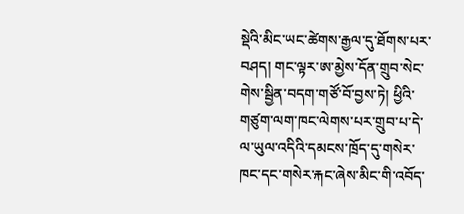སྡེའི་མིང་ཡང་ཚེགས་རྒྱལ་དུ་ཐོགས་པར་བཤད། གང་ལྟར་ཨ་མྱེས་དོན་གྲུབ་སེང་གེས་སྦྱིན་བདག་གཙོ་བོ་བྱས་ཏེ། ཕྱིའི་གཙུག་ལག་ཁང་ལེགས་པར་གྲུབ་པ་དེ་ལ་ཡུལ་འདིའི་དམངས་ཁྲོད་དུ་གསེར་ཁང་དང་གསེར་རྐང་ཞེས་མིང་གི་འབོད་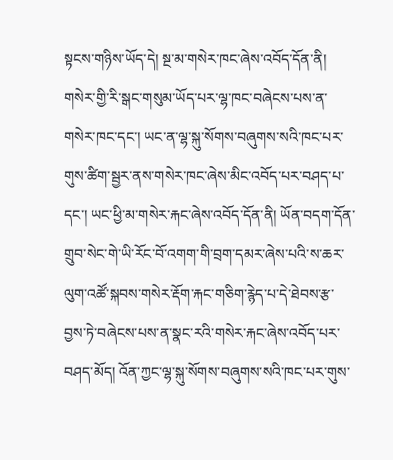སྟངས་གཉིས་ཡོད་དེ། སྔ་མ་གསེར་ཁང་ཞེས་འབོད་དོན་ནི། གསེར་གྱི་རི་སྒང་གསུམ་ཡོད་པར་ལྷ་ཁང་བཞེངས་པས་ན་གསེར་ཁང་དང་། ཡང་ན་ལྷ་སྐུ་སོགས་བཞུགས་སའི་ཁང་པར་གུས་ཚིག་སྦྱར་ནས་གསེར་ཁང་ཞེས་མིང་འབོད་པར་བཤད་པ་དང་། ཡང་ཕྱི་མ་གསེར་རྐང་ཞེས་འབོད་དོན་ནི། ཡོན་བདག་དོན་གྲུབ་སེང་གེ་ཡི་རོང་བོ་འགག་གི་བྲག་དམར་ཞེས་པའི་ས་ཆར་ལུག་འཚོ་སྐབས་གསེར་རྡོག་རྐང་གཅིག་རྙེད་པ་དེ་ཐེབས་རྩ་བྱས་ཏེ་བཞེངས་པས་ན་སྣང་རའི་གསེར་རྐང་ཞེས་འབོད་པར་བཤད་མོད། འོན་ཀྱང་ལྷ་སྐུ་སོགས་བཞུགས་སའི་ཁང་པར་གུས་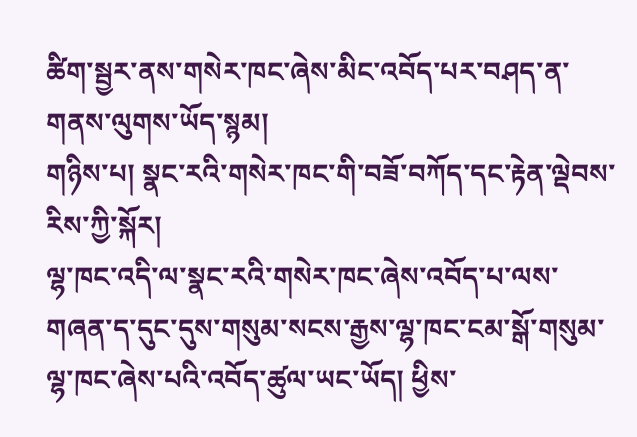ཚིག་སྦྱར་ནས་གསེར་ཁང་ཞེས་མིང་འབོད་པར་བཤད་ན་གནས་ལུགས་ཡོད་སྙམ།
གཉིས་པ། སྣང་རའི་གསེར་ཁང་གི་བཟོ་བཀོད་དང་རྟེན་ལྡེབས་རིས་ཀྱི་སྐོར།
ལྷ་ཁང་འདི་ལ་སྣང་རའི་གསེར་ཁང་ཞེས་འབོད་པ་ལས་གཞན་ད་དུང་དུས་གསུམ་སངས་རྒྱས་ལྷ་ཁང་ངམ་སྒོ་གསུམ་ལྷ་ཁང་ཞེས་པའི་འབོད་ཚུལ་ཡང་ཡོད། ཕྱིས་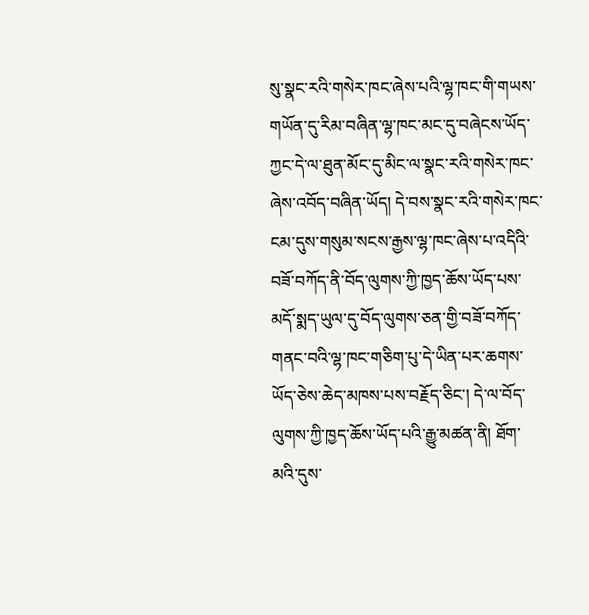སུ་སྣང་རའི་གསེར་ཁང་ཞེས་པའི་ལྷ་ཁང་གི་གཡས་གཡོན་དུ་རིམ་བཞིན་ལྷ་ཁང་མང་དུ་བཞེངས་ཡོད་ཀྱང་དེ་ལ་ཐུན་མོང་དུ་མིང་ལ་སྣང་རའི་གསེར་ཁང་ཞེས་འབོད་བཞིན་ཡོད། དེ་བས་སྣང་རའི་གསེར་ཁང་ངམ་དུས་གསུམ་སངས་རྒྱས་ལྷ་ཁང་ཞེས་པ་འདིའི་བཟོ་བཀོད་ནི་བོད་ལུགས་ཀྱི་ཁྱད་ཆོས་ཡོད་པས་མདོ་སྨད་ཡུལ་དུ་བོད་ལུགས་ཅན་གྱི་བཟོ་བཀོད་གནང་བའི་ལྷ་ཁང་གཅིག་པུ་དེ་ཡིན་པར་ཆགས་ཡོད་ཅེས་ཆེད་མཁས་པས་བརྗོད་ཅིང་། དེ་ལ་བོད་ལུགས་ཀྱི་ཁྱད་ཆོས་ཡོད་པའི་རྒྱུ་མཚན་ནི། ཐོག་མའི་དུས་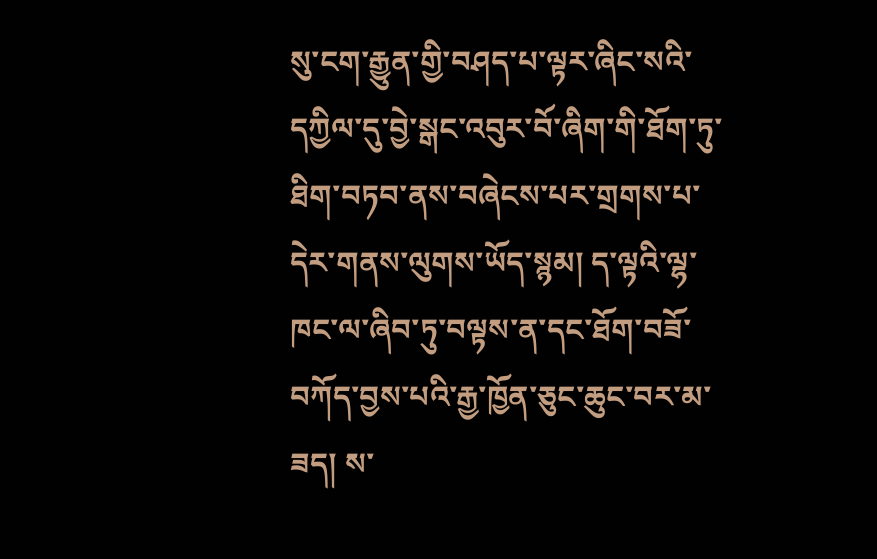སུ་ངག་རྒྱུན་གྱི་བཤད་པ་ལྟར་ཞིང་སའི་དཀྱིལ་དུ་བྱེ་སྒང་འབུར་བོ་ཞིག་གི་ཐོག་ཏུ་ཐིག་བཏབ་ནས་བཞེངས་པར་གྲགས་པ་དེར་གནས་ལུགས་ཡོད་སྙམ། ད་ལྟའི་ལྷ་ཁང་ལ་ཞིབ་ཏུ་བལྟས་ན་དང་ཐོག་བཟོ་བཀོད་བྱས་པའི་རྒྱ་ཁྱོན་ཅུང་ཆུང་བར་མ་ཟད། ས་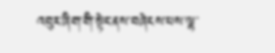འབུར་ཞིག་གི་སྟེང་ནས་བཞེངས་པས་ལྷ་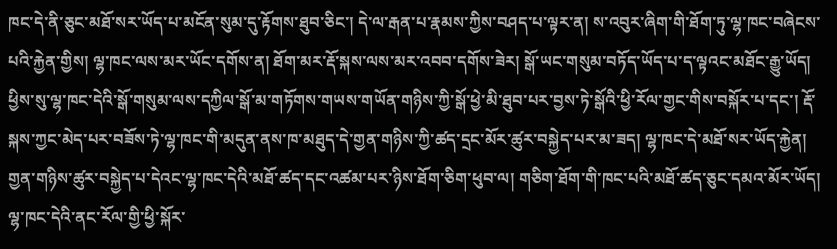ཁང་དེ་ནི་ཅུང་མཐོ་སར་ཡོད་པ་མངོན་སུམ་དུ་རྟོགས་ཐུབ་ཅིང་། དེ་ལ་རྒན་པ་རྣམས་ཀྱིས་བཤད་པ་ལྟར་ན། ས་འབུར་ཞིག་གི་ཐོག་ཏུ་ལྷ་ཁང་བཞེངས་པའི་རྐྱེན་གྱིས། ལྷ་ཁང་ལས་མར་ཡོང་དགོས་ན། ཐོག་མར་རྡོ་སྐས་ལས་མར་འབབ་དགོས་ཟེར། སྒོ་ཡང་གསུམ་བཏོད་ཡོད་པ་ད་ལྟའང་མཐོང་རྒྱུ་ཡོད། ཕྱིས་སུ་ལྷ་ཁང་དེའི་སྒོ་གསུམ་ལས་དཀྱིལ་སྒོ་མ་གཏོགས་གཡས་གཡོན་གཉིས་ཀྱི་སྒོ་ཕྱེ་མི་ཐུབ་པར་བྱས་ཏེ་སྒོའི་ཕྱི་རོལ་གྱང་གིས་བསྐོར་པ་དང་། རྡོ་སྐས་ཀྱང་མེད་པར་བཟོས་ཏེ་ལྷ་ཁང་གི་མདུན་ནས་ཁ་མཐུད་དེ་གྱན་གཉིས་ཀྱི་ཚད་དྲང་མོར་ཚུར་བསྐྱེད་པར་མ་ཟད། ལྷ་ཁང་དེ་མཐོ་སར་ཡོད་རྐྱེན། གྱན་གཉིས་ཚུར་བསྐྱེད་པ་དེའང་ལྷ་ཁང་དེའི་མཐོ་ཚད་དང་འཚམ་པར་ཉིས་ཐོག་ཅིག་ཕུབ་ལ། གཅིག་ཐོག་གི་ཁང་པའི་མཐོ་ཚད་ཅུང་དམའ་མོར་ཡོད། ལྷ་ཁང་དེའི་ནང་རོལ་གྱི་ཕྱི་སྐོར་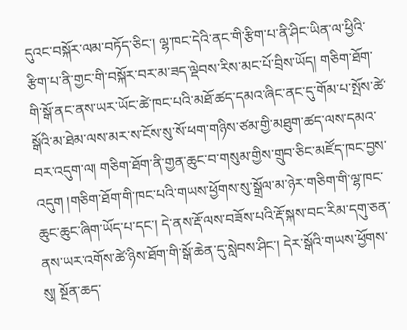དུའང་བསྐོར་ལམ་བཏོད་ཅིང་། ལྷ་ཁང་དེའི་ནང་གི་རྩིག་པ་ནི་ཤིང་ཡིན་ལ་ཕྱིའི་རྩིག་པ་ནི་གྱང་གི་བསྐོར་བར་མ་ཟད་ལྡེབས་རིས་མང་པོ་བྲིས་ཡོད། གཅིག་ཐོག་གི་སྒོ་ནང་ནས་ཡར་ཡོང་ཚེ་ཁང་པའི་མཐོ་ཚད་དམའ་ཞིང་ནང་དུ་གོམ་པ་སྤོས་ཚེ་སྒོའི་མ་ཐེམ་ལས་མར་ས་ངོས་སུ་སོ་ཕག་གཉིས་ཙམ་གྱི་མཐུག་ཚད་ལས་དམའ་བར་འདུག་ལ། གཅིག་ཐོག་ནི་གྱན་ཆུང་བ་གསུམ་གྱིས་གྲུབ་ཅིང་མཛོད་ཁང་བྱས་འདུག །གཅིག་ཐོག་གི་ཁང་པའི་གཡས་ཕྱོགས་སུ་སྒྲོལ་མ་ཉེར་གཅིག་གི་ལྷ་ཁང་ཆུང་ཆུང་ཞིག་ཡོད་པ་དང་། དེ་ནས་རྡོ་ལས་བཟོས་པའི་རྡོ་སྐས་བང་རིམ་དགུ་ཅན་ནས་ཡར་འགོས་ཚེ་ཉིས་ཐོག་གི་སྒོ་ཆེན་དུ་སླེབས་ཤིང་། དེར་སྒོའི་གཡས་ཕྱོགས་སུ། སྔོན་ཆད་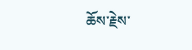ཆོས་རྗེས་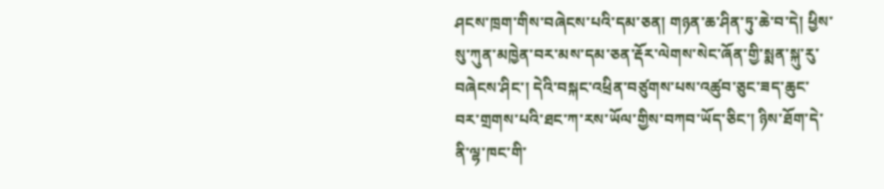ཤངས་ཁྲག་གིས་བཞེངས་པའི་དམ་ཅན། གཉན་ཆ་ཤིན་ཏུ་ཆེ་བ་དེ། ཕྱིས་སུ་ཀུན་མཁྱེན་བར་མས་དམ་ཅན་རྡོར་ལེགས་སེང་ཞོན་གྱི་སྨན་སྐུ་རུ་བཞེངས་ཤིང་། དེའི་བསྐང་འཕྲིན་བཙུགས་པས་འཚུབ་ཅུང་ཟད་ཆུང་བར་གྲགས་པའི་ཐང་ཀ་རས་ཡོལ་གྱིས་བཀབ་ཡོད་ཅིང་། ཉིས་ཐོག་དེ་ནི་ལྷ་ཁང་གི་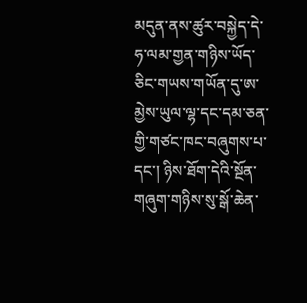མདུན་ནས་ཚུར་བསྐྱེད་དེ་ཧ་ལམ་གྱན་གཉིས་ཡོད་ཅིང་གཡས་གཡོན་དུ་ཨ་མྱེས་ཡུལ་ལྷ་དང་དམ་ཅན་གྱི་གཙང་ཁང་བཞུགས་པ་དང་། ཉིས་ཐོག་དེའི་སྔོན་གཞུག་གཉིས་སུ་སྒོ་ཆེན་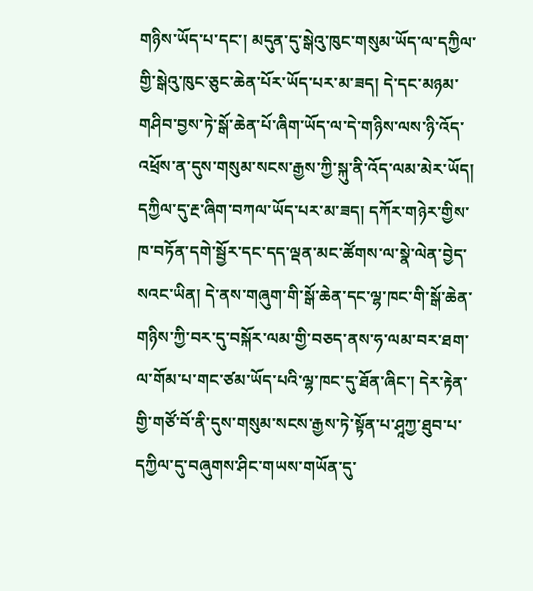གཉིས་ཡོད་པ་དང་། མདུན་དུ་སྒེའུ་ཁུང་གསུམ་ཡོད་ལ་དཀྱིལ་གྱི་སྒེའུ་ཁུང་ཅུང་ཆེན་པོར་ཡོད་པར་མ་ཟད། དེ་དང་མཉམ་གཤིབ་བྱས་ཏེ་སྒོ་ཆེན་པོ་ཞིག་ཡོད་ལ་དེ་གཉིས་ལས་ཉི་འོད་འཕྲོས་ན་དུས་གསུམ་སངས་རྒྱས་ཀྱི་སྐུ་ནི་འོད་ལམ་མེར་ཡོད། དཀྱིལ་དུ་རྔ་ཞིག་བཀལ་ཡོད་པར་མ་ཟད། དཀོར་གཉེར་གྱིས་ཁ་བཏོན་དགེ་སྦྱོར་དང་དད་ལྡན་མང་ཚོགས་ལ་སྣེ་ལེན་བྱེད་སའང་ཡིན། དེ་ནས་གཞུག་གི་སྒོ་ཆེན་དང་ལྷ་ཁང་གི་སྒོ་ཆེན་གཉིས་ཀྱི་བར་དུ་བསྐོར་ལམ་གྱི་བཅད་ནས་ཧ་ལམ་བར་ཐག་ལ་གོམ་པ་གང་ཙམ་ཡོད་པའི་ལྷ་ཁང་དུ་ཐོན་ཞིང་། དེར་རྟེན་གྱི་གཙོ་བོ་ནི་དུས་གསུམ་སངས་རྒྱས་ཏེ་སྟོན་པ་ཤཱཀྱ་ཐུབ་པ་དཀྱིལ་དུ་བཞུགས་ཤིང་གཡས་གཡོན་དུ་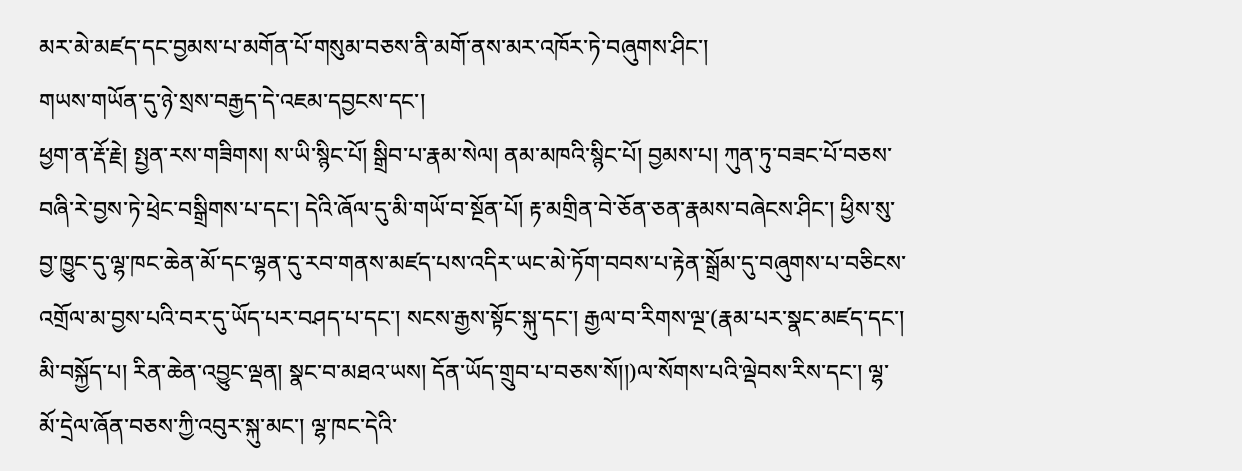མར་མེ་མཛད་དང་བྱམས་པ་མགོན་པོ་གསུམ་བཅས་ནི་མགོ་ནས་མར་འཁོར་ཏེ་བཞུགས་ཤིང་།
གཡས་གཡོན་དུ་ཉེ་སྲས་བརྒྱད་དེ་འཇམ་དབྱངས་དང་།
ཕྱག་ན་རྡོ་རྗེ། སྤྱན་རས་གཟིགས། ས་ཡི་སྙིང་པོ། སྒྲིབ་པ་རྣམ་སེལ། ནམ་མཁའི་སྙིང་པོ། བྱམས་པ། ཀུན་ཏུ་བཟང་པོ་བཅས་བཞི་རེ་བྱས་ཏེ་ཕྲེང་བསྒྲིགས་པ་དང་། དེའི་ཞོལ་དུ་མི་གཡོ་བ་སྔོན་པོ། རྟ་མགྲིན་བེ་ཅོན་ཅན་རྣམས་བཞེངས་ཤིང་། ཕྱིས་སུ་བྱ་ཁྱུང་དུ་ལྷ་ཁང་ཆེན་མོ་དང་ལྷན་དུ་རབ་གནས་མཛད་པས་འདིར་ཡང་མེ་ཏོག་བབས་པ་རྟེན་སྒྲོམ་དུ་བཞུགས་པ་བཅིངས་འགྲོལ་མ་བྱས་པའི་བར་དུ་ཡོད་པར་བཤད་པ་དང་། སངས་རྒྱས་སྟོང་སྐུ་དང་། རྒྱལ་བ་རིགས་ལྔ་(རྣམ་པར་སྣང་མཛད་དང་། མི་བསྐྱོད་པ། རིན་ཆེན་འབྱུང་ལྡན། སྣང་བ་མཐའ་ཡས། དོན་ཡོད་གྲུབ་པ་བཅས་སོ།།)ལ་སོགས་པའི་ལྡེབས་རིས་དང་། ལྷ་མོ་དྲེལ་ཞོན་བཅས་ཀྱི་འབུར་སྐུ་མང་། ལྷ་ཁང་དེའི་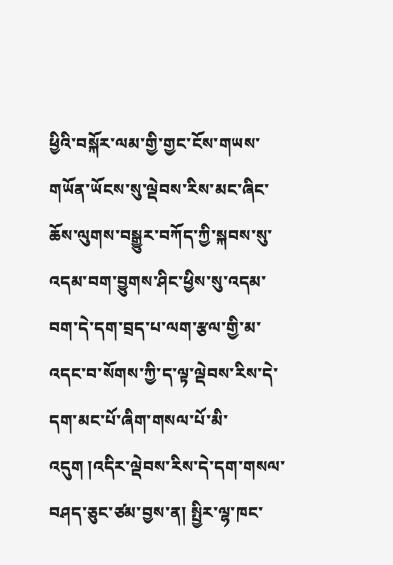ཕྱིའི་བསྐོར་ལམ་གྱི་གྱང་ངོས་གཡས་གཡོན་ཡོངས་སུ་ལྡེབས་རིས་མང་ཞིང་ཆོས་ལུགས་བསྒྱུར་བཀོད་ཀྱི་སྐབས་སུ་འདམ་བག་བྱུགས་ཤིང་ཕྱིས་སུ་འདམ་བག་དེ་དག་བྲད་པ་ལག་རྩལ་གྱི་མ་འདང་བ་སོགས་ཀྱི་ད་ལྟ་ལྡེབས་རིས་དེ་དག་མང་པོ་ཞིག་གསལ་པོ་མི་འདུག །འདིར་ལྡེབས་རིས་དེ་དག་གསལ་བཤད་ཅུང་ཙམ་བྱས་ན། སྤྱིར་ལྷ་ཁང་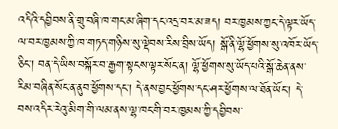འདིའི་དབྱིབས་ནི་གྲུ་བཞི་ཁ་གང་མ་ཞིག་དང་འདྲ་བར་མ་ཟད། བར་ཁྱམས་ཀྱང་དེ་ལྟར་ཡོད་ལ་བར་ཁྱམས་ཀྱི་ཁ་གཏད་གཉིས་སུ་ལྡེབས་རིས་བྲིས་ཡོད། སྒོ་ནི་ལྷོ་ཕྱོགས་སུ་འཁོར་ཡོད་ཅིང་། བན་དེ་ཡིས་བསྐོར་བ་རྒྱག་སྟངས་ལྟར་སོང་ན། ལྷོ་ཕྱོགས་སུ་ཡོད་པའི་སྒོ་ཆེན་ནས་རིམ་བཞིན་སོང་ན་ནུབ་ཕྱོགས་དང་། དེ་ནས་བྱང་ཕྱོགས་དང་ཤར་ཕྱོགས་ལ་ཐོན་ཡོང་། དེ་བས་འདིར་རེའུ་མིག་གི་ལམ་ནས་ལྷ་ཁང་གི་བར་ཁྱམས་ཀྱི་དབྱིབས་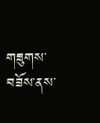གཟུགས་བཟོས་ནས་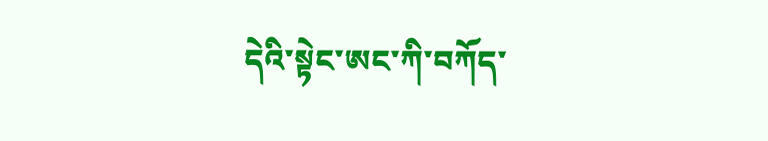དེའི་སྟེང་ཨང་ཀི་བཀོད་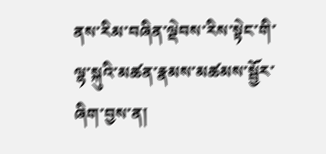ནས་རིམ་བཞིན་ལྡེབས་རིས་སྟེང་གི་ལྷ་སྐུའི་མཚན་རྣམས་མཚམས་སྦྱོར་ཞིག་བྱས་ན།